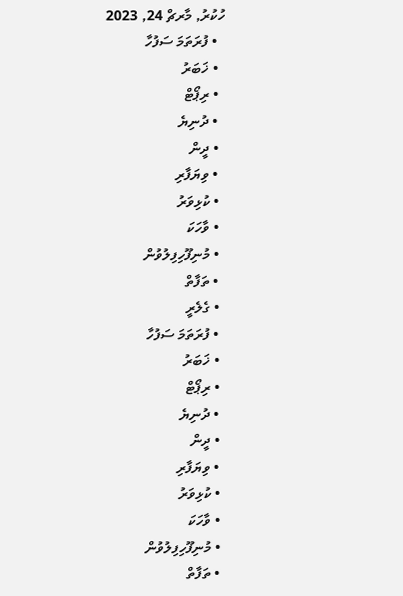ހުކުރު, މާރޗް 24, 2023
  • ފުރަތަމަ ސަފުހާ
  • ޚަބަރު
  • ރިޕޯޓް
  • ދުނިޔެ
  • ދީން
  • ވިޔަފާރި
  • ކުޅިވަރު
  • ވާހަކަ
  • މުނިފޫހިފިލުވުން
  • ތަފާތް
  • ގެލެރީ
  • ފުރަތަމަ ސަފުހާ
  • ޚަބަރު
  • ރިޕޯޓް
  • ދުނިޔެ
  • ދީން
  • ވިޔަފާރި
  • ކުޅިވަރު
  • ވާހަކަ
  • މުނިފޫހިފިލުވުން
  • ތަފާތް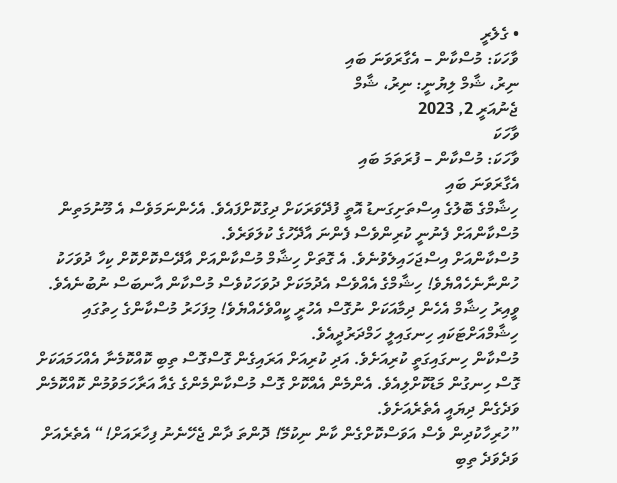• ގެލެރީ
ވާހަކަ: މުސްކާން – އެގާރަވަނަ ބައި
ނިރު، ޝާމް ލިޔުނީ: ނިރު، ޝާމް
ޖެނުއަރީ 2, 2023
ވާހަކަ
ވާހަކަ: މުސްކާން – ފުރަތަމަ ބައި
އެގާރަވަނަ ބައި
ހިޝާމްގެ ބޮލުގެ އިސްތަށިގަނޑު އޮތީ ފުދޭވަރަކަށް ދިގުކޮށްފައެވެ. އެހެންނަމަވެސް އެ މޫނުމަތިން މުސްކާންއަށް ފެނުނީ ކުރިންވެސް ފެންނަ އާދޭހުގެ ކުލަވަރެވެ.
މުސްކާންއަށް އިސްޖަހައިލެވުނެވެ. އެ ގޮތަށް ހިޝާމް މުސްކާންއަށް އާދޭސްކޮށްކޮށް ކިހާ ދުވަހަކު ހުންނާނެހެއްޔެވެ! ހިޝާމްގެ އެއްވެސް އެދުމަކަށް ދުވަހަކުވެސް މުސްކާން އާނބަސް ނުބުނެއެވެ. ވީއިރު ހިޝާމް އެހެން ދިމާއަކަށް ނުގޮސް އެހުރީ ކީއްވެހެއްޔެވެ! މިފަހަރު މުސްކާންގެ ހިތުގައި ހިޝާމްއަށްޓަކައި ހިނގައިލީ ހަމްދަރުދީއެވެ.
މުސްކާން ހިނގައިގަތީ ކުރިއަށެވެ. އަދި ކުރިއަށް އަރައިގެން ގޮސްގޮސް ތިބި ކޮއްކޮމެނާ އެއްހަމައަކަށް ގޮސް ހިނގުން މަޑުކޮށްލިއެވެ. އެންމެން އެއްކޮށް ގޮސް މުސްކާންމެންގެ ގެއާ އަރާހަމަވުމުން ކޮއްކޮމެން ވަދެގެން ދިޔައީ އެތެރެއަށެވެ.
”ހުރިހާކުދިން ވެސް އަވަސްކޮށްގެން ކާން ނިކުމޭ! ދޮންތަ ދާން ޖެހޭނެނު ފިހާރައަށް!“ އެތެރެއަށް ވަދެވަދެ ތިބި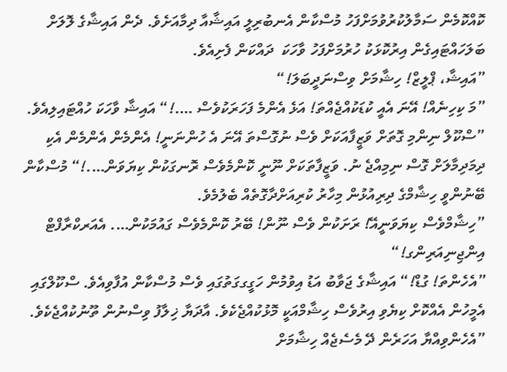ކޮއްކޮމެން ސަމާލުކުރުވުމަށްފަހު މުސްކާން އެނބުރިލީ އައިޝާއާ ދިމާއަށެވެ. ދެން އައިޝާގެ ލޮލަށް ބަލަހައްޓައިގެން އިރުކޮޅަކު ހުރުމަށްފަހު ވާހަކަ  ދައްކަން ފެށިއެވެ.
”އައިޝާ، ޕްލީޒް! ހިޝާމަށް ވިސްނަދީބަލަ!“
”މަ ކިހިނެއް! އޭނަ އެއީ ކުޑަކުއްޖެއްތަ! އަޅެ އެންމެ ފަހަރަކުވެސް ….!“ އައިޝާ ވާހަކަ ހުއްޓައިލިއެވެ.
”ސްކޫލް ނިންމި ގޮތަށް ވަޒީފާއަކަށް ވެސް ނުގޮސްތަ އޭނަ އެ ހުންނަނީ! އެންމެން އެންމެން އެކި ދިމަދިމާލަށް ގޮސް ނިމިއްޖެ ނު. ވަޒީފާތަކަށް ނޫނީ ކޮންމެވެސް ރޮނގަކުން ކިޔަވަން….!“ މުސްކާން ބޭނުންވީ ހިޝާމްގެ ދިރިއުޅުން މިހާރު ކުރިއަށްދާގޮތެއް ބެލުމެވެ.
”ހިޝާމްވެސް ކިޔަވަނީއޭ! ރަށަކުން ވެސް ނޫން! ބޭރު ކޮންމެވެސް ގައުމަކުން…. އެއަރކްރާފްޓް އިންޖިނިއަރިންގ!“
”އެހެންތަ! ގުޑް!“ އައިޝާގެ ޖަވާބު އަޑު އިވުމުން ހަގީގގަތުގައި ވެސް މުސްކާން އުފާވިއެވެ. ސްކޫލްގައި އެމީހުން އެއްކޮށް ކިޔެވި އިރުވެސް ހިޝާމްއަކީ މޮޅުކުއްޖެކެވެ. އާދަޔާ ޚިލާފު ވިސްނުން ތޫނުކުއްޖެކެވެ.
”އެހެންވިއްޔާ އަހަރެން ދޭ މެސެޖެއް ހިޝާމަށް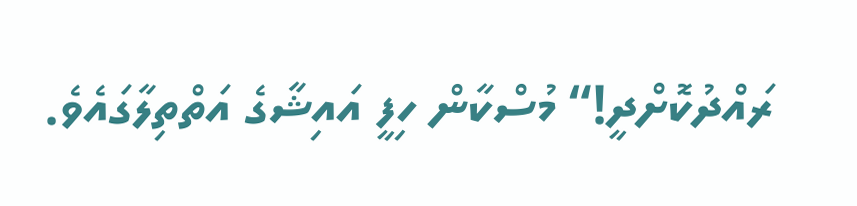ރައްދުކޮށްދީ!“ މުސްކާން ހިފީ އައިޝާގެ އަތްތިލާގައެވެ.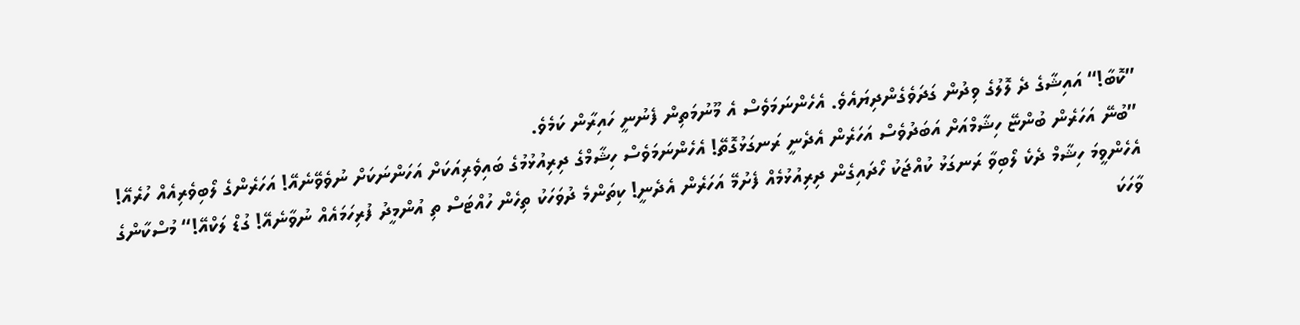”ކޮބާ!“ އައިޝާގެ ދެ ލޮލުގެ ވިދުން ގަދަވެގެންދިޔައެވެ. އެހެންނަމަވެސް އެ މޫނުމަތިން ފެނުނީ ހައިރާން ކަމެވެ.
”ބުނޭ އަހަރެން ބުންޏޭ ހިޝާމްއަށް އަބަދުވެސް އަހަރެން އެދެނީ ރަނގަޅުގޮތޭ! އެހެންނަމަވެސް ހިޝާމްގެ ދިރިއުޅުމުގެ ބައިވެރިއަކަށް އަހަންނަކަށް ނުވެވޭނެއޭ! އަހަރެންގެ ލޯބިވެރިއެއް ހުރެއޭ! އެހެންވީމަ ހިޝާމް ދެކެ ލޯބިވާ ރަނގަޅު ކުއްޖަކު ހޯދައިގެން ދިރިއުޅުމެއް ފެށުމޭ އަހަރެން އެދެނީ! ކިތަންމެ ދުވަހަކު ތިހެން ހުއްޓަސް ތި އުންމީދު ފުރިހަމައެއް ނުވާނެއޭ! ގުޑް ލަކްއޭ!“ މުސްކާންގެ ވާހަކަ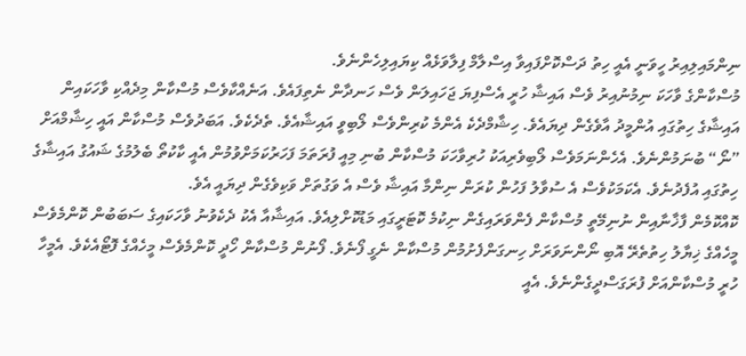ނިންމައިލިއިރު ހީވަނީ އެއީ ހިތު ދަސްކޮށްފައިވާ އިސްލާމް ފިލާވަޅެއް ކިޔައިލިހެންނެވެ.
މުސްކާންގެ ވާހަކަ ނިމުނުއިރު ވެސް އައިޝާ ހުރީ އެސްފިޔަ ޖަހައިލަން ވެސް ހަނދާން ނެތިފައެވެ. އަނެއްކާވެސް މުސްކާން މިދެއްކި ވާހަކައިން އައިޝާގެ ހިތުގައި އުންމީދު އާވެގެން ދިޔައެވެ. ހިޝާމްދެކެ އެންމެ ކުރިންވެސް ލޯބިވީ އައިޝާއެވެ. ތެދެކެވެ. އަބަދުވެސް މުސްކާން އައީ ހިޝާމްއަށް ”ނޯ“ ބުނަމުންނެވެ. އެހެންނަމަވެސް ލޯބިވެރިއަކު ހުރިވާހަކަ މުސްކާން ބުނި މިއީ ފުރަތަމަ ފަހަރުކަމަށްވުމުން އެއީ ކާކުތޯ ބެލުމުގެ ޝައުގު އައިޝާގެ ހިތުގައި އުފެދުނެވެ. އެކަމަކުވެސް އެ ސުވާލު ފަހުން ކުރަން ނިންމާ އައިޝާ ވެސް އެ ވަގުތަށް ވަކިވެގެން ދިޔައީ އެވެ.
ކޮއްކޮމެން ފާޚާނާއިން ނުނިމޭތީ މުސްކާން ފެންވަރައިގެން ނިކުމެ ކޮޓަރީގައި މަޑުކޮށްލިއެވެ. އައިޝާއާ އެކު ދެކެވުނު ވާހަކައިގެ ސަބަބުން ކޮންމެވެސް މީހެއްގެ ޚިޔާލު ހިތުތެރޭ އޮބި ނޯންނަވަރަށް ހިނގަންފެށުމުން މުސްކާން ނެގީ ފޯނެވެ. ފޯނުން މުސްކާން ހޯދީ ކޮންމެވެސް މީހެއްގެ ފޮޓޯއެކެވެ. އެމީހާ ހުރީ މުސްކާންއަށް ފުރަގަސްދީގެންނެވެ. އެއީ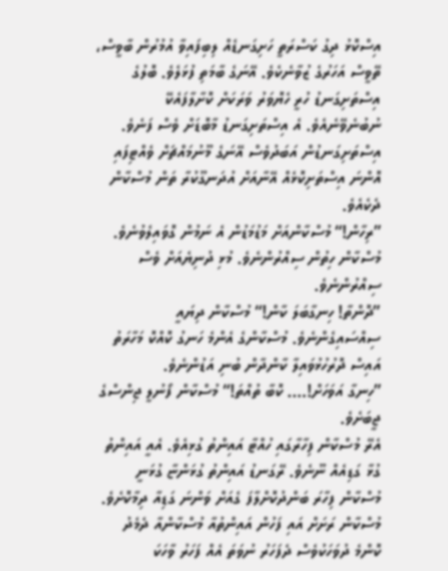އިސްކޮޅު ދިގު ކަސްރަތީ ހަށިގަނޑެއް ލިބިފައިވާ އުމުރުން ބާވީސް، ތޭވީސް އަހަރުގެ ޒުވާނެކެވެ. އޭނަގެ ބާމަތި ފުޅަލެވެ. ބޮލުގެ އިސްތަށިގަނޑު ހުރީ ހެޔޮވަރު ވަރަކަށް ކޮށާލާފައެކޭ ނުބުނެވޭނެއެވެ. އެ އިސްތަށިގަނޑު މާބޮޑަށް ވެސް ފަނެވެ. އިސްތަށިގަނޑުން އަބަދުވެސް އޭނަގެ މޫނުމައްޗަށް ވެއްޓިފައި އޮންނަ އިސްތަށިކޮޅެއް އޭނާއަށް އުދަނގޫކުރާ ތަން މުސްކާން ދެކެއެވެ.
”ރިހާން!“ މުސްކާންއަށް މަޑުމަޑުން އެ ނަމުން ގޮވައިލެވުނެވެ. މުސްކާން ހިތުން ސިއްރުންނެވެ. މުޅި ދުނިޔެއަށް ވެސް ސިއްރުންނެވެ.
”ދޮންތާ! ހިނގާބަލަ ކާން!“ މުސްކާން ދިޔައީ ސިއްސައިގެންނެވެ. މުސްކާންގެ އެންމެ ހަނގު ކޮއްކޮ މަހާރަތު އައިސް ދޮރުހުޅުވައިލާ ކާންދާން ބުނި އަޑުންނެވެ.
”ހިނގާ އަވަހަށް!…. ކޮބާ ތުއްތަ!“ މުސްކާން ފޯނުލީ ޖިންސްގެ ޖީބަށެވެ.
އެރޭ މުސްކާން ފިހާރާގައި ހުއްޓާ އައިންތު ގުޅިއެވެ. އެއީ އައިންތު ގުޅާ ގަޑިއެއް ނޫނެވެ. ރޭގަނޑު އައިންތު ގުޅަންޏާ ގުޅަނީ މުސްކާން ފިހާރަ ބަންދުކޮށްލާފަ ގެއަށް ވަންނަ ގަޑިއާ ދިމާކޮށެވެ. މުސްކާން ރަށަށް އައި ފަހުން އައިންތުއާ މުސްކާންއާ ދެމެދު ކޮންމެ ދުވަހަކުވެސް ދެފަހަރު ނުވަތަ އެއް ފަހަރު ވާހަކަ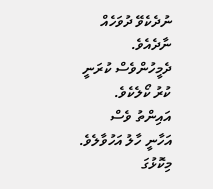ނުދެކެވޭ ދުވަހެއް ނާދެއެވެ. ދެމީހުންވެސް ކުރަނީ ކުރު ކޯލެކެވެ. އައިންތު ވެސް  އަހާނީ ހާލު އަހުވާލެވެ. މިކޮޅުގަ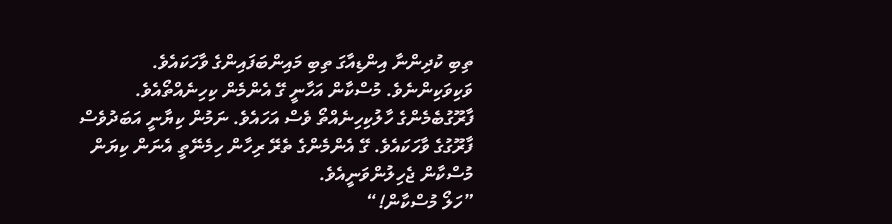ތިބި ކުދިންނާ އިންޑިއާގަ ތިބި މައިންބަފައިންގެ ވާހަކައެވެ. ވަކިވަކިންނެވެ. މުސްކާން އަހާނީ ގޭ އެންމެން ކިހިނެއްތޯއެވެ. ފާރޫގުބެމެންގެ ހާލުކިހިނެއްތޯ ވެސް އަހައެވެ. ނަމުން ކިޔާނީ އަބަދުވެސް ފާރޫގުގެ ވާހަކައެވެ. ގޭ އެންމެންގެ ތެރޭ ރިހާން ހިމެނޭތީ އެނަން ކިޔަން މުސްކާން ޖެހިލުންވަނީއެވެ.
”ހަލޯ މުސްކާން!“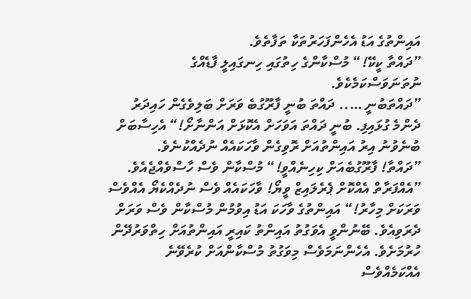އައިންތުގެ އަޑު އެހެންފަހަރުތަކާ ތަފާތެވެ.
”ދައްތާ ކީކޭ!“ މުސްކާންގެ ހިތުގައި ހިނގައިލީ ފާޑެއްގެ ނުތަނަވަސްކަމެކެވެ.
”ދައްތަބުނީ ….. ދައްތަ ބުނީ ފާރޫގުބެ ވަރަށް ބަލިވެގެން ހައިދަރު ދެންމެ ގުޅައިފި. ބުނީ ދައްތަ އަވަހަށް އެކޮޅަށް އަންނާށޯ!“ އެހިސާބަށް ބުނެވުނު އިރު އައިންތުއަށް ރޮވިގެން ވާހަކައެއް ނުދެއްކުނެވެ.
”ދައްތާ! ފާރޫގުބެއަށް ކިހިނެއްވީ!“ މުސްކާން ވެސް ހާސްވެއްޖެއެވެ.
”އެއްފަރާތް އެއްކޮށް ޕެރެލައިޒް ވީޔޯ! ވާހަކައެއް ވެސް ނުދެއްކެޔޯ އެއްވެސް ވަރަކަށް މިހާރު!“ އައިންތުގެ ވާހަކަ އަޑު އިވުމުން މުސްކާން ވެސް ވަރަށް ދެރަވިއެވެ. ބޭނުންވީ އެވަގުތު އައިންތު ކައިރީ އައިންތުއަށް ހިތްވަރުދޭން ހުރުމަށެވެ. އެހެންނަމަވެސް މިވަގުތު މުސްކާންއަށް ކުރެވޭނެ އެއްކަމެއްވެސް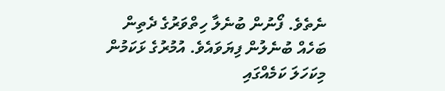ނެތެވެ. ފޯނުން ބުނެލާ ހިތްވަރުގެ ދެތިން ބަހެއް ބުނެލުން ފިޔަވައެވެ. އުމުރުގެ ޅަކަމުން މިކަހަލަ ކަމެއްގައި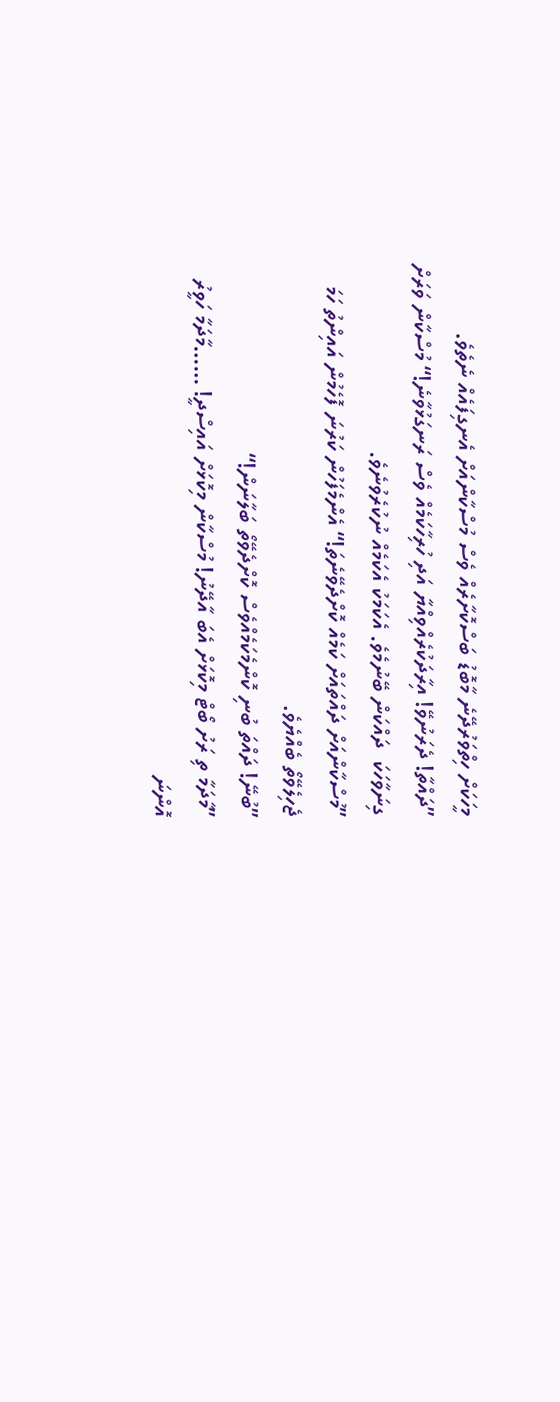މީހަކަށް ހިތްވަރުދޭނެ މާބޮޑު ބަސްކޮށާރެއް ވެސް މުސްކާންއަށް އެނގިފައެއް ނެތެވެ.
”ދައްތާ! ދެރަނުވޭ! އިރާދަކުރެއްވިއްޔާ އަދި ހުރިހާކަމެއް ވެސް ރަނގަޅުވާނެ!“ މުސްކާން ވަރަށް ގިނަވާހަކަ  ދައްކަން ބޭނުމެވެ. އެކަމަކު އެކަމެއް ނުކުރެވުނެވެ.
”މުސްކާންއަށް ދައްތައަށް ކަމެއް ކޮށްދެވޭނެތަ!“ އެންމެފަހުން ކަރުނަ ފޮހެމުން އައިންތު ހަމަ ޖެހިލެވޭތޯ ބެއްޔެވެ.
”ބުނޭ! ދައްތަ ބުނި ކޮންމެކަމެއްވެސް ކޮށްދެވޭތޯ ބަލާނަން!“
”މާދަމާ ތި ރަށު ބޯޓް މިކޮޅަށް އެބަ އާދޭނު! މުސްކާން މިކޮޅަށް އައިސްދީ! ……މާދަމާ ހަވީރު އޮންނަ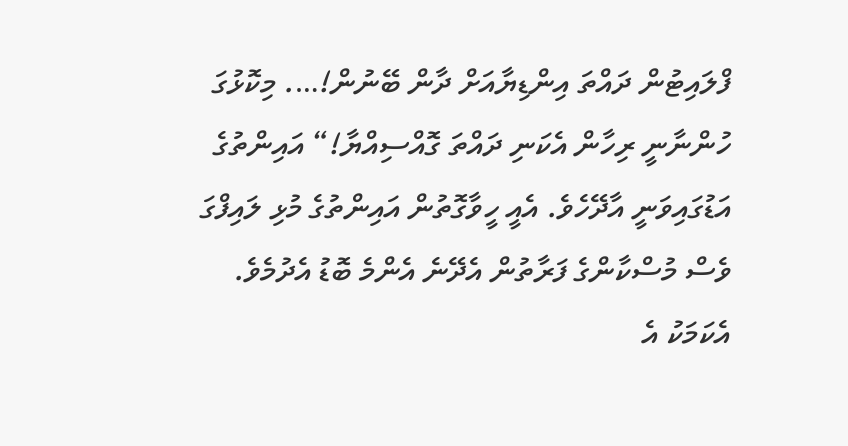ފްލައިޓުން ދައްތަ އިންޑިޔާއަށް ދާން ބޭނުން!…. މިކޮޅުގަ ހުންނާނީ ރިހާން އެކަނި ދައްތަ ގޮއްސިއްޔާ!“ އައިންތުގެ އަޑުގައިވަނީ އާދޭހެވެ. އެއީ ހީވާގޮތުން އައިންތުގެ މުޅި ލައިފްގަ ވެސް މުސްކާންގެ ފަރާތުން އެދޭނެ އެންމެ ބޮޑު އެދުމެވެ. އެކަމަކު އެ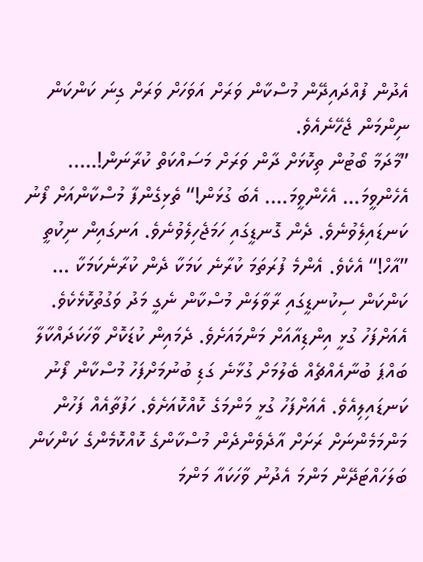އެދުން ފުއްދައިދޭން މުސްކާން ވަރަށް އަވަހަށް ވަރަށް ގިނަ ކަންކަން ނިންމަން ޖެހޭނެއެވެ.
”މާދަމާ ބޯޓުން ތިކޮޅަށް ދާން ވަރަށް މަސައްކަތް ކުރާނަން!….. އެހެންވީމަ… އެހެންވީމަ…. އެބަ ގުޅަން!“ ތެޅިގެންފާ މުސްކާންއަށް ފޯނު ކަނޑައިލެވުނެވެ. ދެން ގޮނޑީގައި ހަމަޖެހިލެވުނެވެ. އަނގައިން ނިކުތީ ”އާހް!“ އެކެވެ. އެންމެ ފުރަތަމަ ކުރާނެ ކަމަކާ ދެން ކުރާނެކަމަކާ … ކަންކަން ސިކުނޑީގައި ރާވާލަން މުސްކާން ނެގީ މަދު ވަގުތުކޮޅެކެވެ. އެއަށްފަހު ގުޅީ އިންޑިއާއަށް މަންމައަށެވެ. ދެމައިން ކުޑަކޮށް ވާހަކަދައްކާލާ ބައްޕަ ބުނާއެއްޗެއް ބެލުމަށް ގުޅާނެ ގަޑި ބުނުމަށްފަހު މުސްކާން ފޯނު ކަނޑައިލިއެވެ. އެއަށްފަހު ގުޅީ މަންމަގެ ކޮއްކޮއަށެވެ. ހަފުތާއެއް ފަހުން މަންމަމެންނަށް ރަށަށް އާދެވެންދެން މުސްކާންގެ ކޮއްކޮމެންގެ ކަންކަން ބަލަހައްޓަދޭން މަންމަ އެދުނު ވާހަކައާ މަންމަ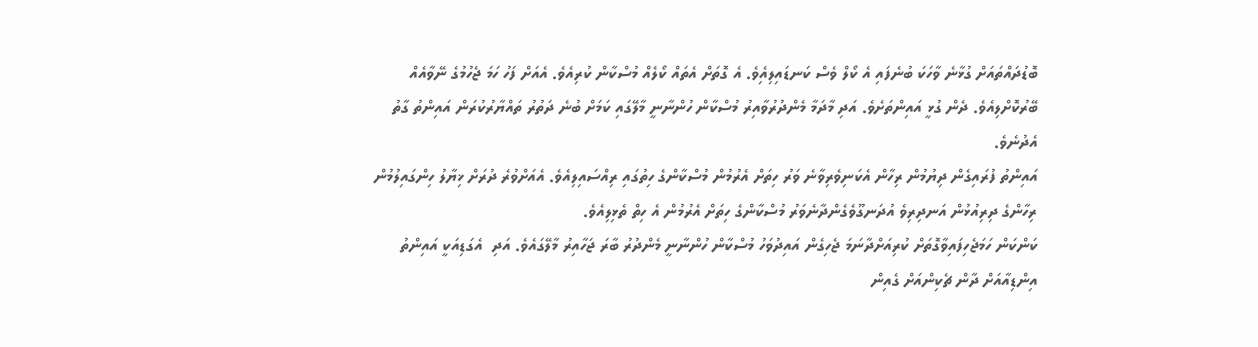ބޮޑުދައްތައަށް ގުޅާނެ ވާހަކަ ބުނެފައި އެ ކޯލް ވެސް ކަނޑައިލިއިެވެ. އެ ގޮތަށް އެތައް ކޯލެއް މުސްކާން ކުރިއެވެ. އެއަށް ފަހު ހަމަ ޖެހުމުގެ ނޭވާއެއް ބޭރުކޮށްލިއެވެ. ދެން ގުޅީ އައިންތަށެވެ. އަދި މާދަމާ މެންދުރުވާއިރު މުސްކާން ހުންނާނީ މާލޭގައި ކަމަށް ބުނެ ދަތުރު ތައްޔާރުކުރަން އައިންތު ގާތު އެދުނެވެ.
އައިންތު ފުރައިގެން ދިޔުމުން ރިހާން އެކަނިވެރިވާނެ ވަރު ހިތަށް އެރުމުން މުސްކާންގެ ހިތުގައި ރިއްސައިލިއެވެ. އެއަށްވުރެ ދުރަށް ޚިޔާލު ހިންގައިލުމުން ރިހާންގެ ދިރިއުޅުން އަނދިރިވެ އުދަނގޫވެގެންދާނެވަރު މުސްކާންގެ ހިތަށް އެރުމުން އެ ހިތް ތެޅިލިއެވެ.
ކަންކަން ހަމަޖެހިފައިވާގޮތަށް ކުރިއަށްދާނަމަ ޖެހިގެން އައިދުވަހު މުސްކާން ހުންނާނީ މެންދުރު ބާރަ ޖަހާއިރު މާލޭގައެވެ. އަދި  އެގަޑިއަކީ އައިންތު އިންޑިއާއަށް ދާން ޗެކިންއަށް ގެއިން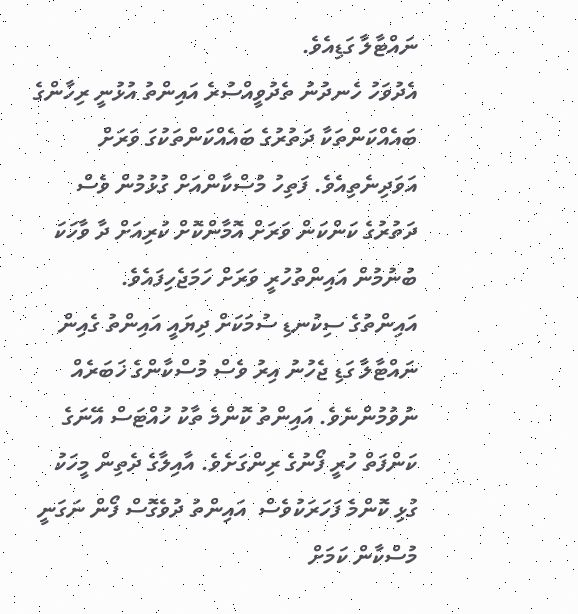ނައްޓާލާ ގަޑިއެވެ.
އެދުވަހު ހެނދުނު ތެދުވީއްސުރެ އައިންތު އުޅުނީ ރިހާންގެ ބައެއްކަންތަކާ ދަތުރުގެ ބައެއްކަންތަކުގަ ވަރަށް އަވަދިނެތިއެވެ. ފަތިހު މުސްކާންއަށް ގުޅުމުން ވެސް ދަތުރުގެ ކަންކަން ވަރަށް އޮމާންކޮށް ކުރިއަށް ދާ ވާހަކަ ބުނުމުން އައިންތުހުރީ ވަރަށް ހަމަޖެހިފައެވެ.
އައިންތުގެ ސިކުނޑި ސުމަކަށް ދިޔައީ އައިންތު ގެއިން ނައްޓާލާ ގަޑި ޖެހުނު އިރު ވެސް މުސްކާންގެ ޚަބަރެއް ނުވުމުންނެވެ. އައިންތު ކޮންމެ ތާކު ހުއްޓަސް އޭނަގެ ކަންފަތް ހުރީ ފޯނުގެ ރިންގަށެވެ. އާއިލާގެ ދެތިން މީހަކު ގުޅި ކޮންމެ ފަހަރަކުވެސް  އައިންތު ދުވެގޮސް ފޯން ނަގަނީ މުސްކާން ކަމަށް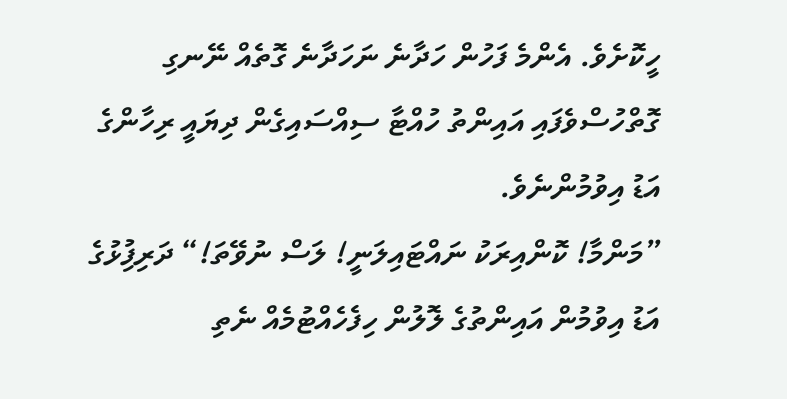ހީކޮށެވެ. އެންމެ ފަހުން ހަދާނެ ނަހަދާނެ ގޮތެއް ނޭނގި ގޮތްހުސްވެފައި އައިންތު ހުއްޓާ ސިއްސައިގެން ދިޔައީ ރިހާންގެ އަޑު އިވުމުންނެވެ.
”މަންމާ! ކޮންއިރަކު ނައްޓައިލަނީ! ލަސް ނުވޭތަ!“ ދަރިފުިޅުގެ އަޑު އިވުމުން އައިންތުގެ ލޮލުން ހިފެހެއްޓުމެއް ނެތި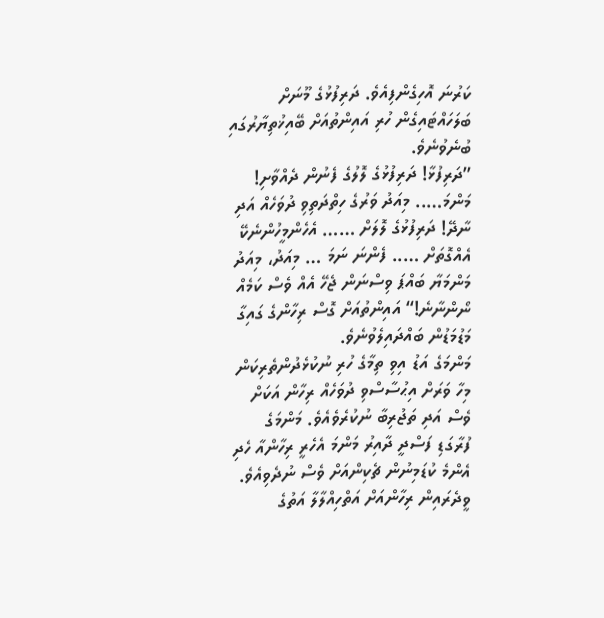ކަރުނަ އޮހިގެންފިއެވެ. ދަރިފުޅުގެ މޫނަށް ބަލަހައްޓައިގެން ހުރި އައިންތުއަށް ބޭއިޚުތިޔާރުގައި ބުނެވުނެވެ.
”ދަރިފުޅާ! ދަރިފުޅުގެ ލޮލުގެ ފެނުން ދެއްވާށި! މަންމަ….. މިއަދު ވަރުގެ ހިތްދަތިވި ދުވަހެއް އަދި ނާދޭ! ދަރިފުޅުގެ ލޮލަށް …… އެހެންމީހުންނެކޭ އެއްގޮތަށް ….. ފެންނަ ނަމަ … މިއަދު، މިއަދު މަންމަޔާ ބައްޕަ ވިސްނަން ޖެހޭ އެއް ވެސް ކަމެއް ނޯންނާނެ!“ އައިންތުއަށް ގޮސް ރިހާންގެ ގައިގާ މަޑުމަޑުން ބައްދައިލެވުނެވެ.
މަންމަގެ އަޑު އިވި ތިމާގެ ހުރި ނުކުޅެދުންތެރިކަން މިހާ ވަރަށް އިޙުސާސްވި ދުވަހެއް ރިހާން އަކަށް ވެސް އަދި ތަޖުރިބާ ނުކުރެވެއެވެ. މަންމަގެ ފުރާގަޑި ފަސްދީ ދާއިރު މަންމަ އެހެރީ ރިހާންއާ ހެދި އެންމެ ކުޑަމިނުން ޗެކިންއަށް ވެސް ނުދެވިއެވެ. ވީދެރައިން ރިހާންއަށް އަތްހިއްލާލާ އަތުގެ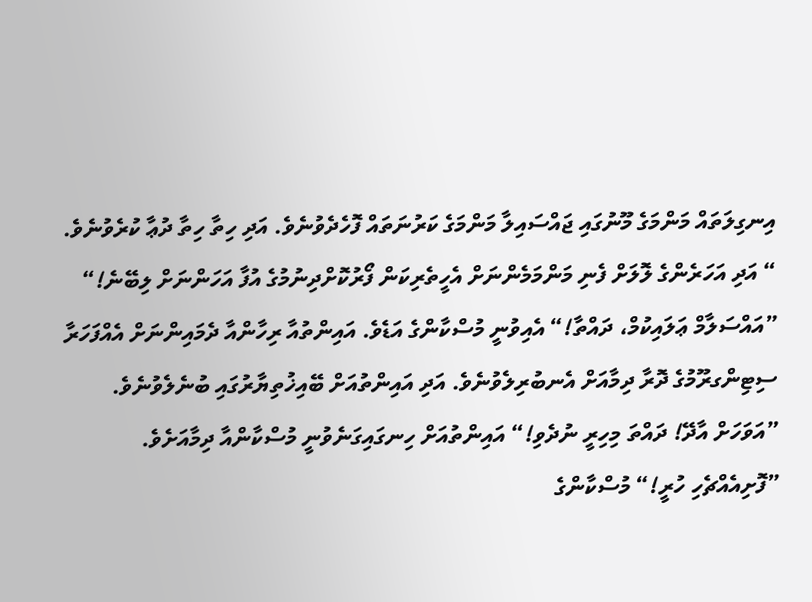އިނގިލަތައް މަންމަގެ މޫނުގައި ޖައްސައިލާ މަންމަގެ ކަރުނަތައް ފޮހެދެވުނެވެ. އަދި ހިތާ ހިތާ ދުޢާ ކުރެވުނެވެ.
“ އަދި އަހަރެންގެ ލޮލަށް ފެނި މަންމަމެންނަށް އެހީތެރިކަން ފޯރުކޮށްދިނުމުގެ އުފާ އަހަންނަށް ލިބޭނެ!“
”އައްސަލާމް ޢަލައިކުމް، ދައްތާ!“ އެއިވުނީ މުސްކާންގެ އަޑެވެ. އައިންތުއާ ރިހާންއާ ދެމައިންނަށް އެއްފަހަރާ ސިޓިންގރޫމުގެ ދޮރާ ދިމާއަށް އެނބުރިލެވުނެވެ. އަދި އައިންތުއަށް ބޭއިޚުތިޔާރުގައި ބުނެލެވުނެވެ.
”އަވަހަށް އާދޭ! ދައްތަ މިހިރީ ނުދެވި!“ އައިންތުއަށް ހިނގައިގަނެވުނީ މުސްކާންއާ ދިމާއަށެވެ.
”ފޮށިއެއްޗެހި ހުރީ!“ މުސްކާންގެ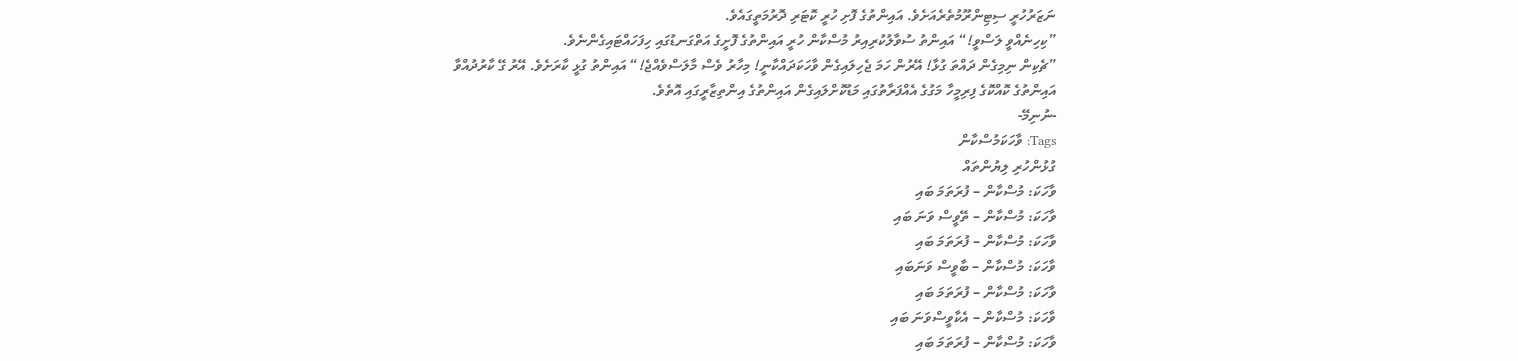ނަޒަރުހުރީ ސިޓިންރޫމުތެރެއަށެވެ. އައިންތުގެ ފޮށި ހުރީ ކޮޓަރި ދޮރުމަތީގައެވެ.
”ކިހިނެއްވީ ލަސްވީ!“ އައިންތު ސުވާލުކުރިއިރު މުސްކާން ހުރީ އައިންތުގެ ފޮށީގެ އަތްގަނޑުގައި ހިފަހައްޓައިގެންނެވެ.
”ޗެކިން ނިމިގެން ދައްތަ ގުޅާ! އޭރުން ހަމަ ޖެހިލައިގެން ވާހަކަދައްކާނީ! މިހާރު ވެސް މާލަސްވެއްޖެ!“ އައިންތު ގުޅީ ކާރަށެވެ. އޭރު ގޭ ކާރުދުއްވާ އައިންތުގެ ކޮއްކޮގެ ފިރިމީހާ މަގުގެ އެއްފަރާތުގައި މަޑުކޮށްލައިގެން އައިންތުގެ އިންތިޒާރީގައި އޮތެވެ.
-ނުނިމޭ-
Tags: ވާހަކަމުސްކާން
ގުޅުންހުރި ލިޔުންތައް
ވާހަކަ: މުސްކާން – ފުރަތަމަ ބައި
ވާހަކަ: މުސްކާން – ތޭވީސް ވަނަ ބައި
ވާހަކަ: މުސްކާން – ފުރަތަމަ ބައި
ވާހަކަ: މުސްކާން – ބާވީސް ވަނަބައި
ވާހަކަ: މުސްކާން – ފުރަތަމަ ބައި
ވާހަކަ: މުސްކާން – އެކާވީސްވަނަ ބައި
ވާހަކަ: މުސްކާން – ފުރަތަމަ ބައި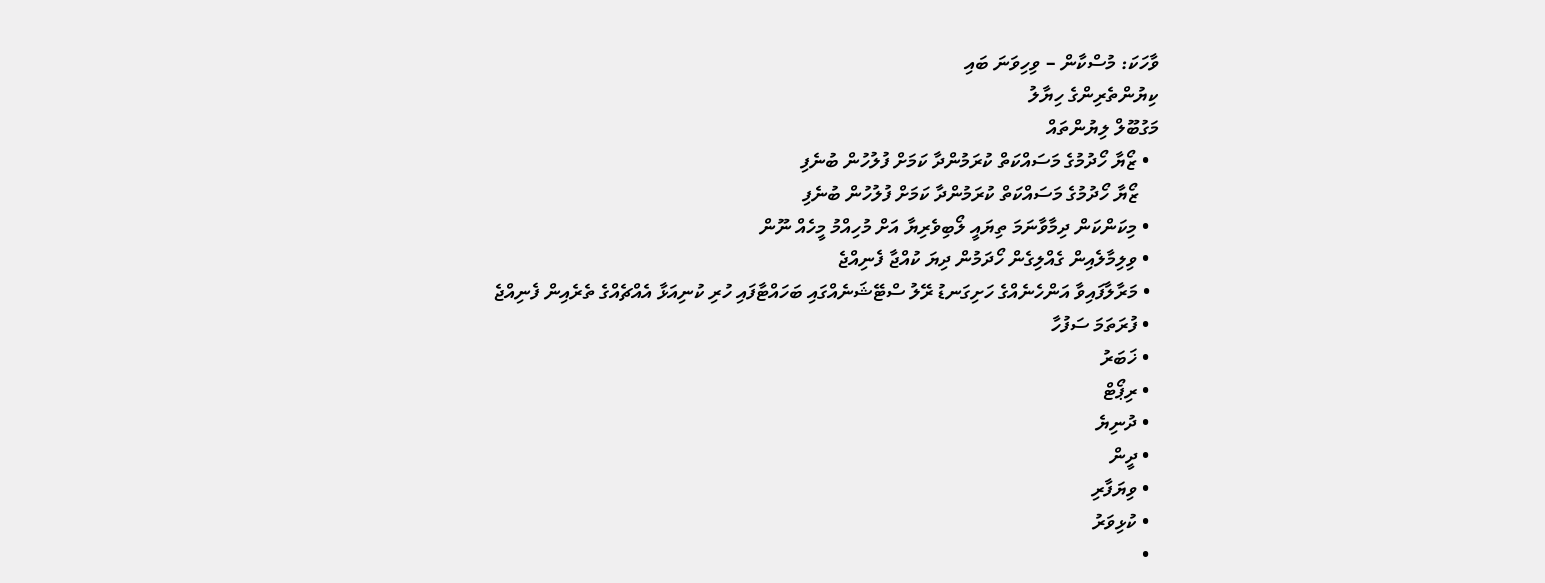ވާހަކަ: މުސްކާން – ވިހިވަނަ ބައި
ކިޔުންތެރިންގެ ހިޔާލު
މަގުބޫލް ލިޔުންތައް
  • ޒޯޔާ ހޯދުމުގެ މަސައްކަތް ކުރަމުންދާ ކަމަށް ފުލުހުން ބުނެފި
    ޒޯޔާ ހޯދުމުގެ މަސައްކަތް ކުރަމުންދާ ކަމަށް ފުލުހުން ބުނެފި
  • މިކަންކަން ދިމާވާނަމަ ތިޔައީ ލޯބިވެރިޔާ އަށް މުހިއްމު މީހެއް ނޫން
  • ވިލިމާލެއިން ގެއްލިގެން ހޯދަމުން ދިޔަ ކުއްޖާ ފެނިއްޖެ
  • މަރާލާފައިވާ އަންހެނެއްގެ ހަށިގަނޑު ރޭލު ސްޓޭޝަނެއްގައި ބަހައްޓާފައި ހުރި ކުނިއަޅާ އެއްޗެއްގެ ތެރެއިން ފެނިއްޖެ
  • ފުރަތަމަ ސަފުހާ
  • ޚަބަރު
  • ރިޕޯޓް
  • ދުނިޔެ
  • ދީން
  • ވިޔަފާރި
  • ކުޅިވަރު
  •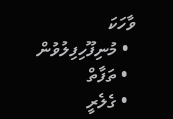ވާހަކަ
  • މުނިފޫހިފިލުވުން
  • ތަފާތް
  • ގެލެރީ